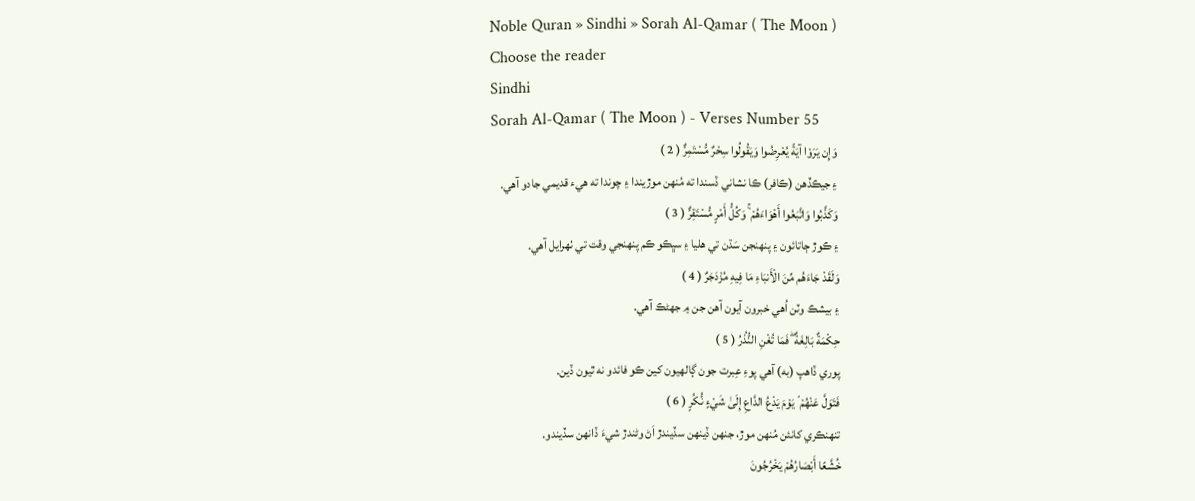Noble Quran » Sindhi » Sorah Al-Qamar ( The Moon )
Choose the reader
Sindhi
Sorah Al-Qamar ( The Moon ) - Verses Number 55
وَإِن يَرَوْا آيَةً يُعْرِضُوا وَيَقُولُوا سِحْرٌ مُّسْتَمِرٌّ ( 2 )
۽ جيڪڏھن (ڪافر) ڪا نشاني ڏسندا ته مُنھن موڙيندا ۽ چوندا ته ھيء قديمي جادو آھي.
وَكَذَّبُوا وَاتَّبَعُوا أَهْوَاءَهُمْ ۚ وَكُلُّ أَمْرٍ مُّسْتَقِرٌّ ( 3 )
۽ ڪوڙ ڄاتائون ۽ پنھنجن سَڌن تي ھليا ۽ سڀڪو ڪم پنھنجي وقت تي ٺھرايل آھي.
وَلَقَدْ جَاءَهُم مِّنَ الْأَنبَاءِ مَا فِيهِ مُزْدَجَرٌ ( 4 )
۽ بيشڪ وٽن اُھي خبرون آيون آھن جن ۾ جھڻڪ آھي.
حِكْمَةٌ بَالِغَةٌ ۖ فَمَا تُغْنِ النُّذُرُ ( 5 )
پوري ڏاھپ (به) آھي پوءِ عِبرت جون ڳالھيون کين ڪو فائدو نه ٿيون ڏين.
فَتَوَلَّ عَنْهُمْ ۘ يَوْمَ يَدْعُ الدَّاعِ إِلَىٰ شَيْءٍ نُّكُرٍ ( 6 )
تنھنڪري کانئن مُنھن موڙ، جنھن ڏينھن سڏيندڙ اَڻ وڻندڙ شيءَ ڏانھن سڏيندو.
خُشَّعًا أَبْصَارُهُمْ يَخْرُجُونَ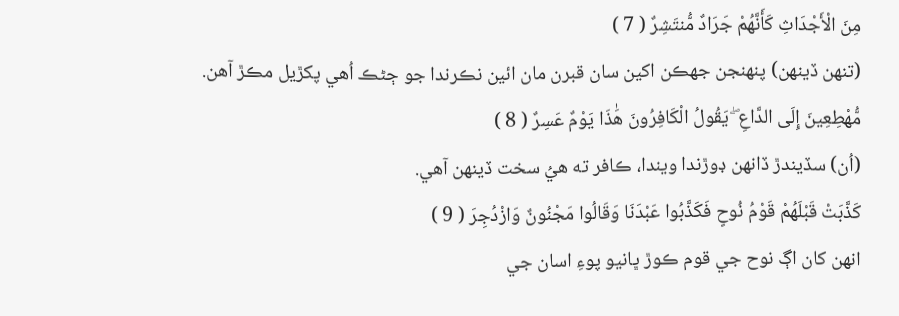مِنَ الْأَجْدَاثِ كَأَنَّهُمْ جَرَادٌ مُّنتَشِرٌ ( 7 )
(تنھن ڏينھن) پنھنجن جھڪن اکين سان قبرن مان ائين نڪرندا جو ڄڻڪ اُھي پکڙيل مڪڙ آھن.
مُّهْطِعِينَ إِلَى الدَّاعِ ۖ يَقُولُ الْكَافِرُونَ هَٰذَا يَوْمٌ عَسِرٌ ( 8 )
(اُن) سڏيندڙ ڏانھن ڊوڙندا ويندا، ڪافر ته ھيُ سخت ڏينھن آھي.
كَذَّبَتْ قَبْلَهُمْ قَوْمُ نُوحٍ فَكَذَّبُوا عَبْدَنَا وَقَالُوا مَجْنُونٌ وَازْدُجِرَ ( 9 )
انھن کان اڳ نوح جي قوم ڪوڙ ڀانيو پوءِ اسان جي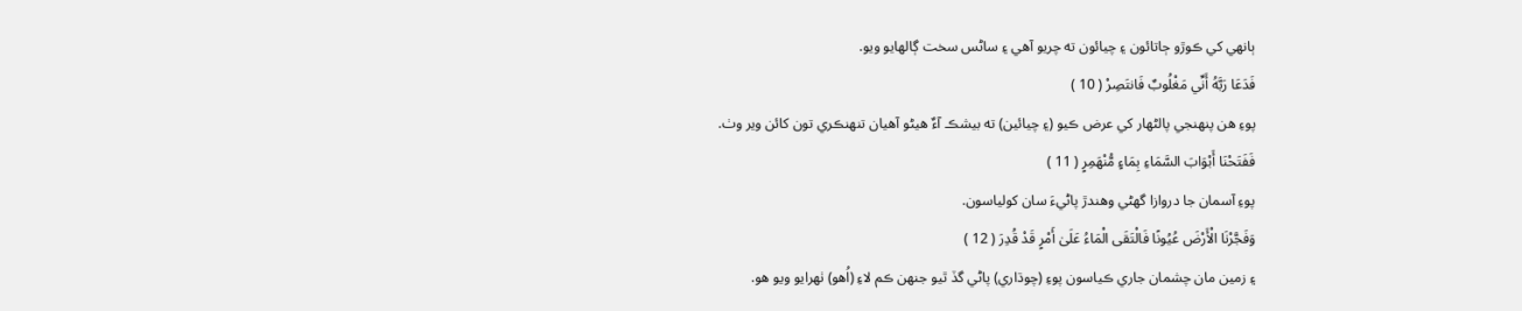ٻانھي کي ڪوڙو ڄاتائون ۽ چيائون ته چريو آھي ۽ ساڻس سخت ڳالھايو ويو.
فَدَعَا رَبَّهُ أَنِّي مَغْلُوبٌ فَانتَصِرْ ( 10 )
پوءِ ھن پنھنجي پالڻھار کي عرض ڪيو (۽ چيائين) ته بيشڪ آءٌ ھيڻو آھيان تنھنڪري تون کائن وير وٺ.
فَفَتَحْنَا أَبْوَابَ السَّمَاءِ بِمَاءٍ مُّنْهَمِرٍ ( 11 )
پوءِ آسمان جا دروازا گھڻي وھندڙ پاڻيءَ سان کولياسون.
وَفَجَّرْنَا الْأَرْضَ عُيُونًا فَالْتَقَى الْمَاءُ عَلَىٰ أَمْرٍ قَدْ قُدِرَ ( 12 )
۽ زمين مان چشمان جاري ڪياسون پوءِ (چوڌاري) پاڻي گڏ ٿيو جنھن ڪم لاءِ (اُھو) ٺھرايو ويو ھو.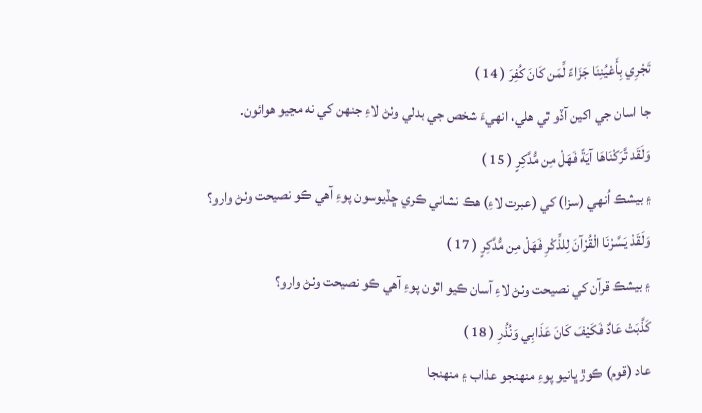تَجْرِي بِأَعْيُنِنَا جَزَاءً لِّمَن كَانَ كُفِرَ ( 14 )
جا اسان جي اکين آڏو ٿي ھلي، انھيءَ شخص جي بدلي وٺڻ لاءِ جنھن کي نه مڃيو ھوائون.
وَلَقَد تَّرَكْنَاهَا آيَةً فَهَلْ مِن مُّدَّكِرٍ ( 15 )
۽ بيشڪ اُنھي (سزا) کي (عبرت لاءِ) ھڪ نشاني ڪري ڇڏيوسون پوءِ آھي ڪو نصيحت وٺڻ وارو؟
وَلَقَدْ يَسَّرْنَا الْقُرْآنَ لِلذِّكْرِ فَهَلْ مِن مُّدَّكِرٍ ( 17 )
۽ بيشڪ قرآن کي نصيحت وٺڻ لاءِ آسان ڪيو اٿون پوءِ آھي ڪو نصيحت وٺڻ وارو؟
كَذَّبَتْ عَادٌ فَكَيْفَ كَانَ عَذَابِي وَنُذُرِ ( 18 )
عاد (قوم) ڪوڙ ڀانيو پوءِ منھنجو عذاب ۽ منھنجا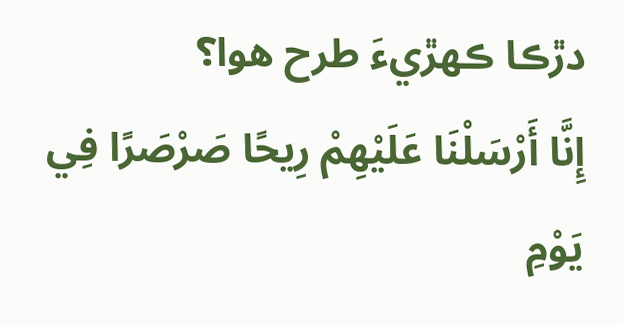دڙڪا ڪھڙيءَ طرح ھوا؟
إِنَّا أَرْسَلْنَا عَلَيْهِمْ رِيحًا صَرْصَرًا فِي يَوْمِ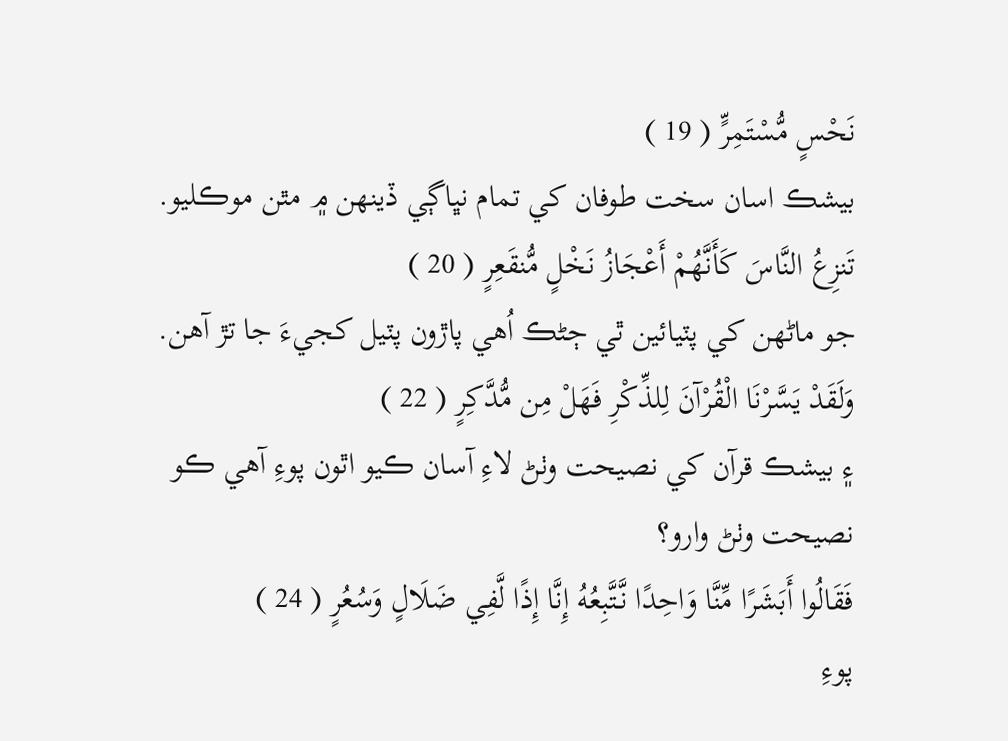نَحْسٍ مُّسْتَمِرٍّ ( 19 )
بيشڪ اسان سخت طوفان کي تمام نڀاڳي ڏينھن ۾ مٿن موڪليو.
تَنزِعُ النَّاسَ كَأَنَّهُمْ أَعْجَازُ نَخْلٍ مُّنقَعِرٍ ( 20 )
جو ماڻھن کي پٽيائين ٿي ڄڻڪ اُھي پاڙون پٽيل کجيءَ جا تڙ آھن.
وَلَقَدْ يَسَّرْنَا الْقُرْآنَ لِلذِّكْرِ فَهَلْ مِن مُّدَّكِرٍ ( 22 )
۽ بيشڪ قرآن کي نصيحت وٺڻ لاءِ آسان ڪيو اٿون پوءِ آھي ڪو نصيحت وٺڻ وارو؟
فَقَالُوا أَبَشَرًا مِّنَّا وَاحِدًا نَّتَّبِعُهُ إِنَّا إِذًا لَّفِي ضَلَالٍ وَسُعُرٍ ( 24 )
پوءِ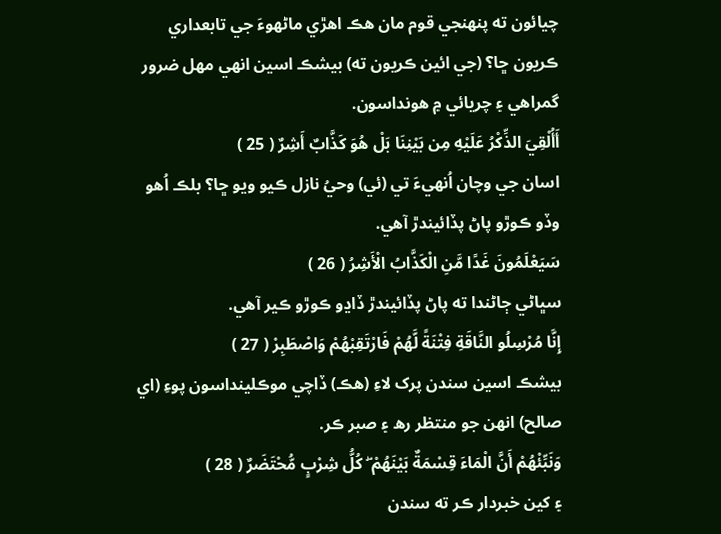چيائون ته پنھنجي قوم مان ھڪ اھڙي ماڻھوءَ جي تابعداري ڪريون ڇا؟ (جي ائين ڪريون ته) بيشڪ اسين انھي مھل ضرور گمراھي ۽ چريائي ۾ ھونداسون.
أَأُلْقِيَ الذِّكْرُ عَلَيْهِ مِن بَيْنِنَا بَلْ هُوَ كَذَّابٌ أَشِرٌ ( 25 )
اسان جي وچان اُنھيءَ تي (ئي) وحيُ نازل ڪيو ويو ڇا؟ بلڪ اُھو وڏو ڪوڙو پاڻ پڏائيندڙ آھي.
سَيَعْلَمُونَ غَدًا مَّنِ الْكَذَّابُ الْأَشِرُ ( 26 )
سڀاڻي ڄاڻندا ته پاڻ پڏائيندڙ ڏاڍو ڪوڙو ڪير آھي.
إِنَّا مُرْسِلُو النَّاقَةِ فِتْنَةً لَّهُمْ فَارْتَقِبْهُمْ وَاصْطَبِرْ ( 27 )
بيشڪ اسين سندن پرک لاءِ (ھڪ) ڏاچي موڪلينداسون پوءِ (اي صالح) انھن جو منتظر رھ ۽ صبر ڪر.
وَنَبِّئْهُمْ أَنَّ الْمَاءَ قِسْمَةٌ بَيْنَهُمْ ۖ كُلُّ شِرْبٍ مُّحْتَضَرٌ ( 28 )
۽ کين خبردار ڪر ته سندن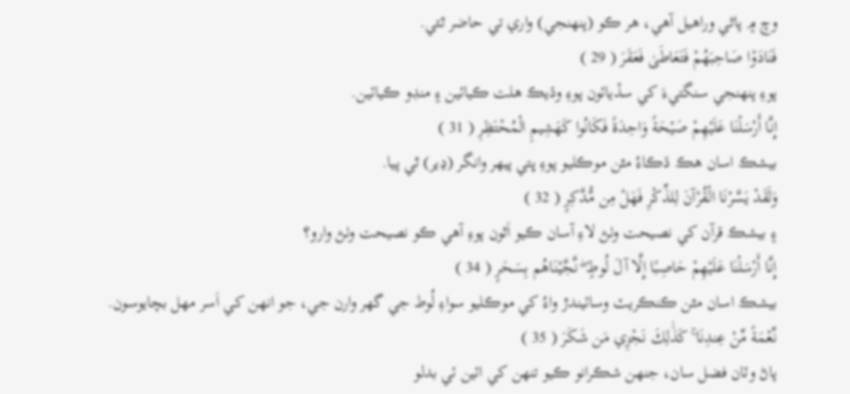وچ ۾ پاڻي وراھيل آھي، ھر ڪو (پنھنجي) واري تي حاضر ٿئي.
فَنَادَوْا صَاحِبَهُمْ فَتَعَاطَىٰ فَعَقَرَ ( 29 )
پوءِ پنھنجي سنگتيءَ کي سڏيائون پوءِ وڌيڪ ھلت ڪيائين ۽ منڊو ڪيائين.
إِنَّا أَرْسَلْنَا عَلَيْهِمْ صَيْحَةً وَاحِدَةً فَكَانُوا كَهَشِيمِ الْمُحْتَظِرِ ( 31 )
بيشڪ اسان ھڪ ڌڪاءُ مٿن موڪليو پوءِ ڀتي پيھر وانگر (ڍير) ٿي پيا.
وَلَقَدْ يَسَّرْنَا الْقُرْآنَ لِلذِّكْرِ فَهَلْ مِن مُّدَّكِرٍ ( 32 )
۽ بيشڪ قرآن کي نصيحت وٺڻ لاءِ آسان ڪيو اَٿون پوءِ آھي ڪو نصيحت وٺڻ وارو؟
إِنَّا أَرْسَلْنَا عَلَيْهِمْ حَاصِبًا إِلَّا آلَ لُوطٍ ۖ نَّجَّيْنَاهُم بِسَحَرٍ ( 34 )
بيشڪ اسان مٿن ڪنڪريٽ وسائيندڙ واءُ کي موڪليو سواءِ لُوط جي گھر وارن جي، جو انھن کي اَسر مھل بچايوسون.
نِّعْمَةً مِّنْ عِندِنَا ۚ كَذَٰلِكَ نَجْزِي مَن شَكَرَ ( 35 )
پاڻ وٽان فضل سان، جنھن شڪرانو ڪيو تنھن کي ائين ئي بدلو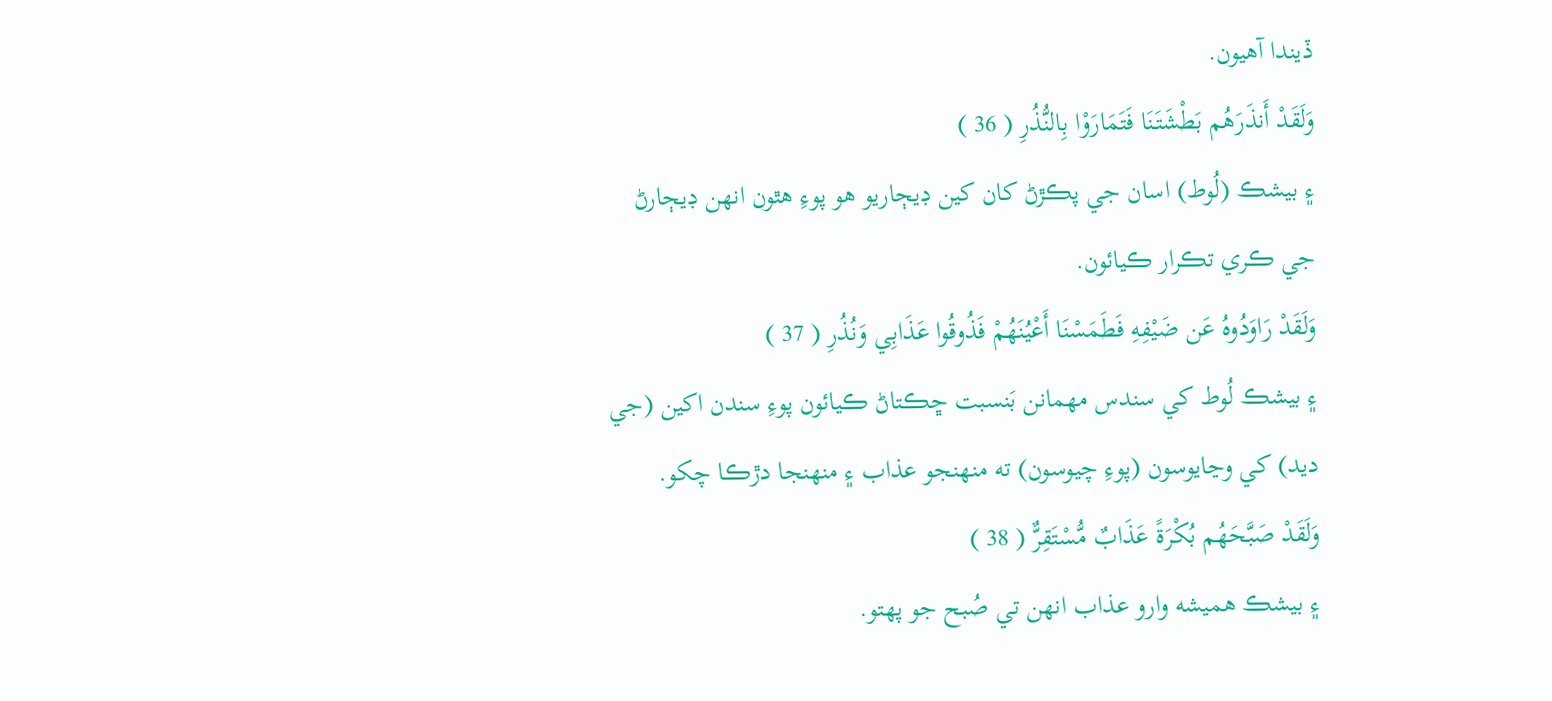ڏيندا آھيون.
وَلَقَدْ أَنذَرَهُم بَطْشَتَنَا فَتَمَارَوْا بِالنُّذُرِ ( 36 )
۽ بيشڪ (لُوط) اسان جي پڪڙڻ کان کين ڊيڄاريو ھو پوءِ ھٿون انھن ڊيڄارڻ جي ڪري تڪرار ڪيائون.
وَلَقَدْ رَاوَدُوهُ عَن ضَيْفِهِ فَطَمَسْنَا أَعْيُنَهُمْ فَذُوقُوا عَذَابِي وَنُذُرِ ( 37 )
۽ بيشڪ لُوط کي سندس مھمانن بَنسبت ڇڪتاڻ ڪيائون پوءِ سندن اکين (جي ديد) کي وڃايوسون (پوءِ چيوسون) ته منھنجو عذاب ۽ منھنجا دڙڪا چکو.
وَلَقَدْ صَبَّحَهُم بُكْرَةً عَذَابٌ مُّسْتَقِرٌّ ( 38 )
۽ بيشڪ ھميشه وارو عذاب انھن تي صُبح جو پھتو.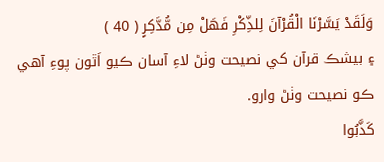وَلَقَدْ يَسَّرْنَا الْقُرْآنَ لِلذِّكْرِ فَهَلْ مِن مُّدَّكِرٍ ( 40 )
۽ بيشڪ قرآن کي نصيحت وٺڻ لاءِ آسان ڪيو اَٿون پوءِ آھي ڪو نصيحت وٺڻ وارو.
كَذَّبُوا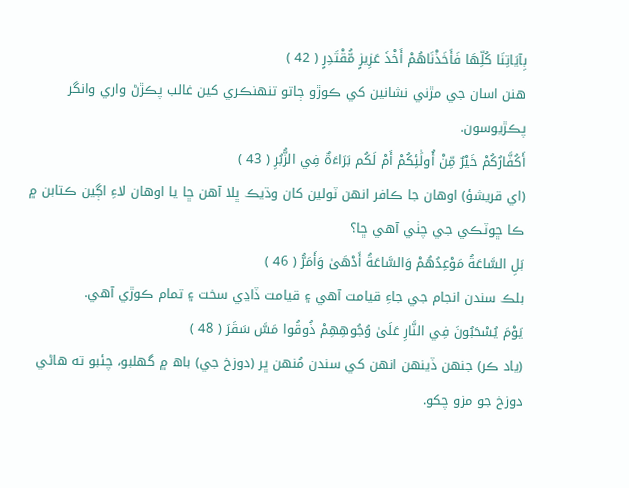بِآيَاتِنَا كُلِّهَا فَأَخَذْنَاهُمْ أَخْذَ عَزِيزٍ مُّقْتَدِرٍ ( 42 )
ھنن اسان جي مڙني نشانين کي ڪوڙو ڄاتو تنھنڪري کين غالب پڪڙڻ واري وانگر پڪڙيوسون.
أَكُفَّارُكُمْ خَيْرٌ مِّنْ أُولَٰئِكُمْ أَمْ لَكُم بَرَاءَةٌ فِي الزُّبُرِ ( 43 )
(اي قريشؤ) اوھان جا ڪافر انھن ٽولين کان وڌيڪ ڀلا آھن ڇا يا اوھان لاءِ اڳين ڪتابن ۾ ڪا ڇوٽڪي جي چٺي آھي ڇا؟
بَلِ السَّاعَةُ مَوْعِدُهُمْ وَالسَّاعَةُ أَدْهَىٰ وَأَمَرُّ ( 46 )
بلڪ سندن انجام جي جاءِ قيامت آھي ۽ قيامت ڏاڍي سخت ۽ تمام ڪوڙي آھي.
يَوْمَ يُسْحَبُونَ فِي النَّارِ عَلَىٰ وُجُوهِهِمْ ذُوقُوا مَسَّ سَقَرَ ( 48 )
(ياد ڪر) جنھن ڏينھن انھن کي سندن مُنھن ڀر (دوزخ جي) باھ ۾ گھلبو، چئبو ته ھاڻي دوزخ جو مزو چکو.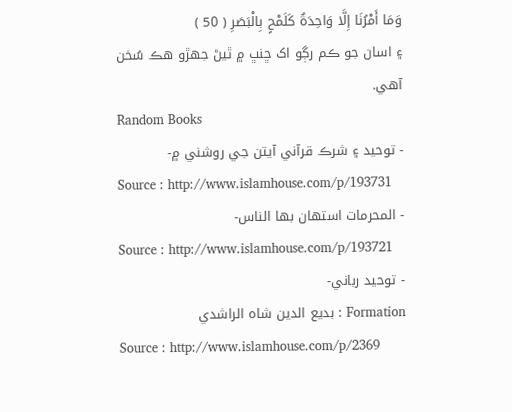وَمَا أَمْرُنَا إِلَّا وَاحِدَةٌ كَلَمْحٍ بِالْبَصَرِ ( 50 )
۽ اسان جو ڪم رڳو اک ڇنڀ ۾ ٿيڻ جھڙو ھڪ سُخن آھي.
Random Books
- توحيد ۽ شرڪ قرآني آيتن جي روشني ۾-
Source : http://www.islamhouse.com/p/193731
- المحرمات استهان بها الناس-
Source : http://www.islamhouse.com/p/193721
- توحيد رباني-
Formation : بديع الدين شاه الراشدي
Source : http://www.islamhouse.com/p/2369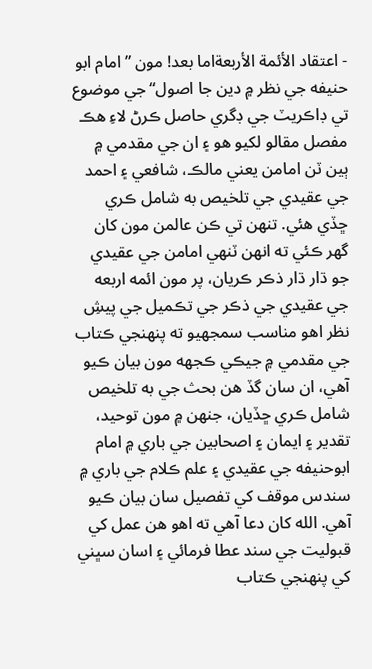- اعتقاد الأئمة الأربعةاما بعد! مون ”امام ابو حنيفه جي نظر ۾ دين جا اصول“ جي موضوع تي ڊاڪريٽ جي ڊگري حاصل ڪرڻ لاءِ هڪ مفصل مقالو لکيو هو ۽ ان جي مقدمي ۾ ٻين ٽن امامن يعني مالڪ، شافعي ۽ احمد جي عقيدي جي تلخيص به شامل ڪري ڇڏي هئي. تنهن تي ڪن عالمن مون کان گهر ڪئي ته انهن ٽنهي امامن جي عقيدي جو ڌار ڌار ذڪر ڪريان، پر مون ائمه اربعه جي عقيدي جي ذڪر جي تڪميل جي پيشِ نظر اهو مناسب سمجهيو ته پنهنجي ڪتاب جي مقدمي ۾ جيڪي ڪجهه مون بيان ڪيو آهي، ان سان گڏ هن بحث جي به تلخيص شامل ڪري ڇڏيان، جنهن ۾ مون توحيد، تقدير ۽ ايمان ۽ اصحابين جي باري ۾ امام ابوحنيفه جي عقيدي ۽ علم ڪلام جي باري ۾ سندس موقف کي تفصيل سان بيان ڪيو آهي. الله کان دعا آهي ته اهو هن عمل کي قبوليت جي سند عطا فرمائي ۽ اسان سڀني کي پنهنجي ڪتاب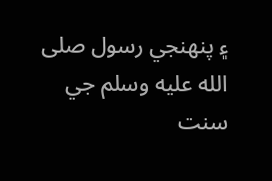۽ پنهنجي رسول صلى الله عليه وسلم جي سنت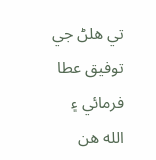تي هلڻ جي توفيق عطا فرمائي ۽ الله هن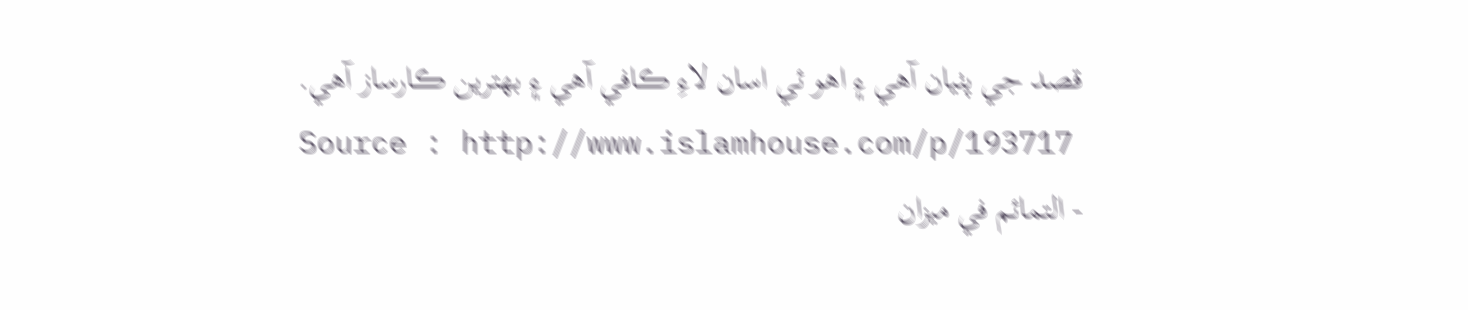قصد جي پٺيان آهي ۽ اهو ئي اسان لاءِ ڪافي آهي ۽ بهترين ڪارساز آهي.
Source : http://www.islamhouse.com/p/193717
- التمائم في ميزان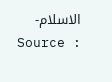الاسلام-
Source :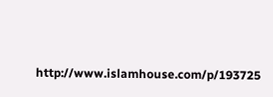http://www.islamhouse.com/p/193725